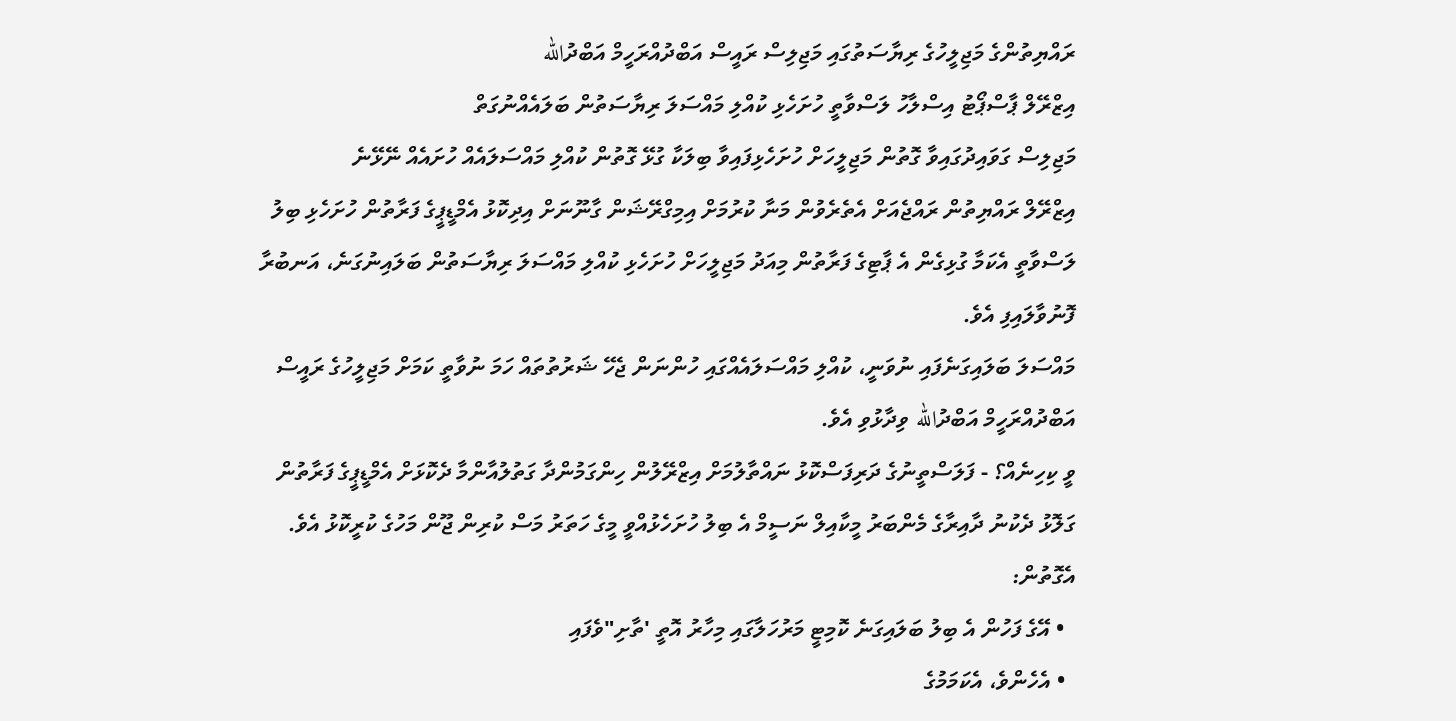ރައްޔިތުންގެ މަޖިލީހުގެ ރިޔާސަތުގައި މަޖިލިސް ރައީސް އަބްދުއްރަހީމް އަބްދުالله
އިޒްރޭލް ޕާސްޕޯޓު އިސްލާހު ލަސްވާތީ ހުށަހެޅި ކުއްލި މައްސަލަ ރިޔާސަތުން ބަލައެއްނުގަތް
މަޖިލިސް ގަވައިދުގައިވާ ގޮތުން މަޖިލީހަށް ހުށަހެޅިފައިވާ ބިލަކާ ގުޅޭ ގޮތުން ކުއްލި މައްސަލައެއް ހުށައެއް ނޭޅޭނެ
އިޒްރޭލް ރައްޔިތުން ރައްޖެއަށް އެތެރެވުން މަނާ ކުރުމަށް އިމިގްރޭޝަން ގާނޫނަށް އިދިކޮޅު އެމްޑީޕީގެ ފަރާތުން ހުށަހެޅި ބިލު ލަސްވާތީ އެކަމާ ގުޅިގެން އެ ޕާޓިގެ ފަރާތުން މިއަދު މަޖިލީހަށް ހުށަހެޅި ކުއްލި މައްސަލަ ރިޔާސަތުން ބަލައިނުގަނެ، އަނބުރާ ފޮނުވާލައިފި އެވެ.
މައްސަލަ ބަލައިގަނެފައި ނުވަނީ، ކުއްލި މައްސަލައެއްގައި ހުންނަން ޖެހޭ ޝަރުތުތައް ހަމަ ނުވާތީ ކަމަށް މަޖިލީހުގެ ރައީސް އަބްދުއްރަހީމް އަބްދުالله ވިދާޅުވި އެވެ.
ވީ ކިހިނެއް؟ - ފަލަސްތީނުގެ ދަރިފަސްކޮޅު ނައްތާލުމަށް އިޒްރޭލުން ހިންގަމުންދާ ގަތުލުއާންމާ ދެކޮޅަށް އެމްޑީޕީގެ ފަރާތުން ގަލޮޅު ދެކުނު ދާއިރާގެ މެންބަރު މީކާއިލް ނަސީމް އެ ބިލު ހުށަހެޅުއްވީ މީގެ ހަތަރު މަސް ކުރިން ޖޫން މަހުގެ ކުރީކޮޅު އެވެ. އެގޮތުން:
  • އޭގެ ފަހުން އެ ބިލު ބަލައިގަނެ ކޮމިޓީ މަރުހަލާގައި މިހާރު އޮތީ 'ތާށި"ވެފައި
  • އެހެންވެ، އެކަމަމުގެ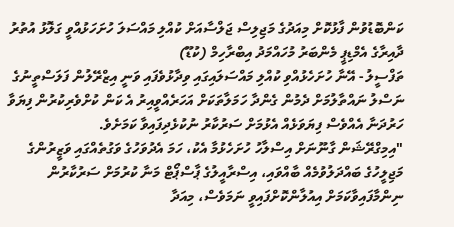ކަންބޮޑުވުން ފާޅުކޮށް މިއަދުގެ މަޖިލިސް ޖަލްސާއަށް ކުއްލި މައްސަލަ ހުށަހަޅުއްވީ ގަލޮޅު އުތުރު ދާއިރާގެ އެމްޑިޕީ މެންބަރު މުހައްމަދު އިބްރާހިމް (ކުޑޫ)
ތަފްސީލު - އޭނާ ހުށަހެޅުއްވި ކުއްލި މައްސަލައިގައި ވިދާޅުވެފައި ވަނީ އިޒްރޭލުން ފަލަސްތީނުގެ ނަސްލު ނައްތާލުމަށް ދެމުން ގެންދާ ހަމަލާތަކަށް އަހަރެއްވީއިރު އެ ކަން ކުށްވެރިކުރުން ފިޔަވާ ހަރުދަނާ އެއްވެސް ފިޔަވަޅެއް އެޅުމަށް ސަރުކާރު ނުކުޅެދިފައިވާ ކަމަށެވެ.
"އިމިގްރޭޝަން ގާނޫނަށް އިސްލާހު ހުށަހެޅުމާ އެކު، ހަމަ އެދުވަހުގެ ވަގުތެއްގައި ވަޒީރުންގެ މަޖިލީހުގެ ބައްދަލުވުމެއް ބާއްވައި، އިސްރާއީލުގެ ޕާސްޕޯޓް މަނާ ކުރުމަށް ސަރުކާރުން ނިންމާފައިވާކަމަށް އިއުލާންކޮށްފައިވީ ނަމަވެސް، މިއަދާ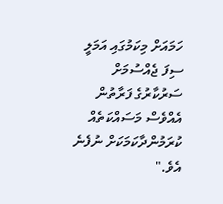ހަމައަށް މިކަމުގައި އަމަލީ ސިފަ ޖެއްސުމަށް ސަރުކާރުގެ ފަރާތުން އެއްވެސް މަސައްކަތެއް ކުރަމުންދާކަމަކަށް ނުފެނެ އެވެ."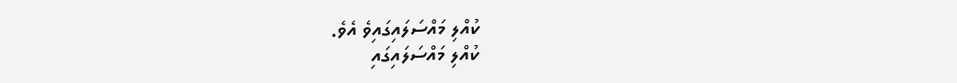ކުއްލި މައްސަލައިގައިވެ އެވެ.
ކުއްލި މައްސަލައިގައި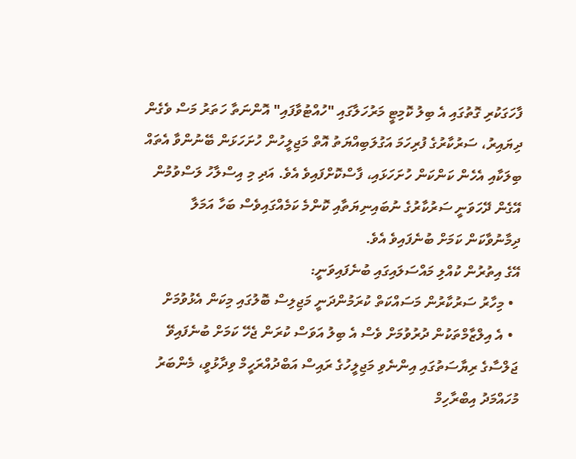ފާހަގަކުރި ގޮތުގައި އެ ބިލު ކޮމިޓީ މަރުހަލާގައި "ހުއްޓުވާފައި" އޮންނަތާ ހަތަރު މަސް ވެގެން ދިޔައިރު، ސަރުކާރުގެ ފުރިހަމަ އަގުލަބިއްޔަތު އޮތް މަޖިލީހުން ހުށަހަޅަން ބޭނުންވާ އެތައް ބިލަކާއި އެހެން ކަންކަން ހުށަހަޅައި، ފާސްކޮށްފައިވެ އެވެ. އަދި މި އިސްލާހު ލަސްވުމުން އޭގެން ދޭހަވަނީ ސަރުކާރުގެ ނުބައިނިޔަތާއި ކޮންމެ ކަމެއްގައިވެސް ބަހާ އަމަލާ ދިމާނުވާކަން ކަމަށް ބުނެފައިވެ އެވެ.
އޭގެ އިތުރުން ކުއްލި މައްސަލައިގައި ބުނެފައިވަނީ:
  • މިހާރު ސަރުކާރުން މަސައްކަތް ކުރަމުންދަނީ މަޖިލިސް ބޮލުގައި މިކަން އެޅުވުމަށް
  • އެ އިލްޒާމްތަކުން ދުރުވުމަށް ވެސް އެ ބިލު އަވަސް ކުރަން ޖެހޭ ކަމަށް ބުނެފައިވޭ
ޖަލްސާގެ ރިޔާސަތުގައި އިންނެވި މަޖިލީހުގެ ރައިސް އަބްދުއްރަހީމް ވިދާޅުވީ، މެންބަރު މުހައްމަދު އިބްރާހިމް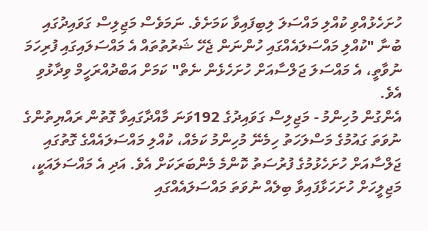ހުށަހެޅުއްވި ކުއްލި މައްސަލަ ލިބިފައިވާ ކަމަށެވެ. ނަމަވެސް މަޖިލިސް ގަވައިދުގައި ބުނާ "ކުއްލި މައްސަލައެއްގައި ހުންނަން ޖެހޭ ޝަރުތުތައް އެ މައްސަލައިގައި ފުރިހަމަ ނުވާތީ، އެ މައްސަލަ ޖަލްސާއަށް ހުށަހެޅެން ނެތް" ކަމަށް އަބްދުއްރަހީމް ވިދާޅުވި އެވެ.
އެންގުން މުހިންމު - މަޖިލިސް ގަވައިދުގެ 192ވަނަ މާއްދާގައިވާ ގޮތުން ރައްޔިތުންގެ ނުވަތަ ގައުމުގެ މަސްލަހަތު ހިމެނޭ މުހިންމު ކަމެއް، ކުއްލި މައްސަލައެއްގެ ގޮތުގައި ޖަލްސާއަށް ހުށަހެޅުމުގެ ފުރުސަތު ކޮންމެ މެންބަރަކަށް އެވެ. އަދި އެ މައްސަލައަކީ، މަޖިލީހަށް ހުށަހަޅާފައިވާ ބިލެއް ނުވަތަ މައްސަލައެއްގައި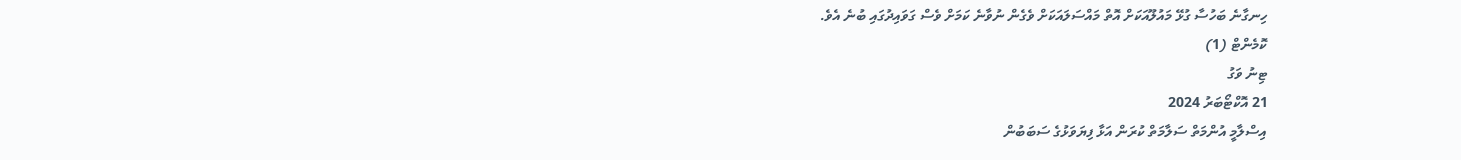ހިނގާނެ ބަހުސާ ގުޅޭ މައުލޫއަކަށް އޮތް މައްސަލައަކަށް ވެގެން ނުވާނެ ކަމަށް ވެސް ގަވައިދުގައި ބުނެ އެވެ.
ކޮމެންޓް (1)
ޓިނު ވަގު
21 އޮކްޓޯބަރު 2024
އިސްލާމީ އުންމަތް ސަލާމަތް ކުރަން އަޅާ ފިޔަވަޅުގެ ސަބަބުން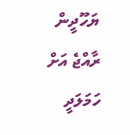ޔަހޫދީން ރާއްޖެ އަށް ހަމަލަދީ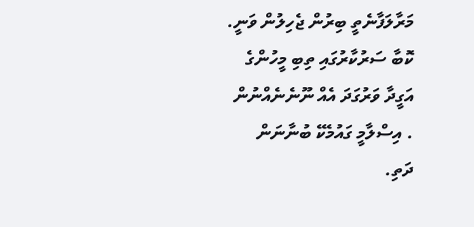މަރާލަފާނެތީ ބިރުން ޖެހިލުން ވަނީ. ކޮބާ ސަރުކާރުގައި ތިބި މީހުންގެ އަގީދާ ވަރުގަދަ އެއް ނޫނެނެއްނުން . އިސްލާމީ ގައުމެކޭ ބުނާނަން ދަތި.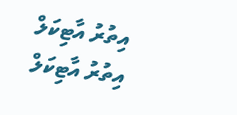އިތުރު އާޓިކަލް
އިތުރު އާޓިކަލް